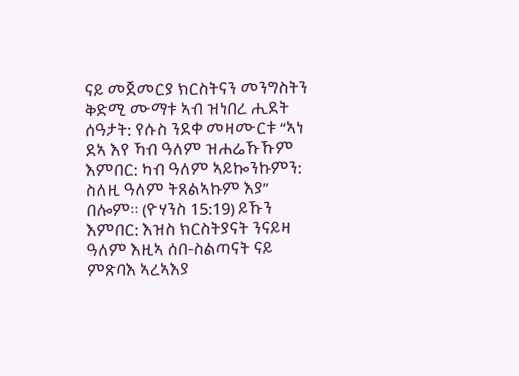ናይ መጀመርያ ክርስትናን መንግስትን
ቅድሚ ሙማቱ ኣብ ዝነበረ ሒደት ሰዓታት: የሱስ ንደቀ መዛሙርቱ “ኣነ ደኣ እየ ኻብ ዓለም ዝሐሬኹኹም እምበር: ካብ ዓለም ኣይኰንኩምን: ስለዚ ዓለም ትጸልኣኩም እያ” በሎም። (ዮሃንስ 15:19) ይኹን እምበር: እዝስ ክርስትያናት ንናይዛ ዓለም እዚኣ ሰበ-ስልጣናት ናይ ምጽባእ ኣረኣእያ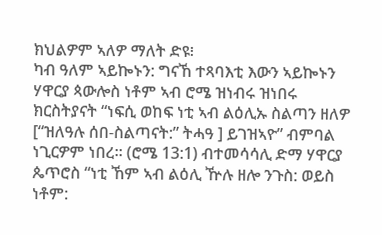ክህልዎም ኣለዎ ማለት ድዩ፧
ካብ ዓለም ኣይኰኑን: ግናኸ ተጻባእቲ እውን ኣይኰኑን
ሃዋርያ ጳውሎስ ነቶም ኣብ ሮሜ ዝነብሩ ዝነበሩ ክርስትያናት “ነፍሲ ወከፍ ነቲ ኣብ ልዕሊኡ ስልጣን ዘለዎ [“ዝለዓሉ ሰበ-ስልጣናት:” ትሓዓ ] ይገዝኣዮ” ብምባል ነጊርዎም ነበረ። (ሮሜ 13:1) ብተመሳሳሊ ድማ ሃዋርያ ጴጥሮስ “ነቲ ኸም ኣብ ልዕሊ ዅሉ ዘሎ ንጉስ: ወይስ ነቶም: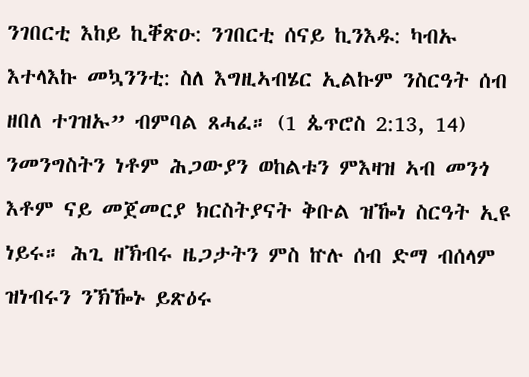ንገበርቲ እከይ ኪቐጽዑ: ንገበርቲ ሰናይ ኪንእዱ: ካብኡ እተላእኩ መኳንንቲ: ስለ እግዚኣብሄር ኢልኩም ንስርዓት ሰብ ዘበለ ተገዝኡ” ብምባል ጸሓፈ። (1 ጴጥሮስ 2:13, 14) ንመንግስትን ነቶም ሕጋውያን ወከልቱን ምእዛዝ ኣብ መንጎ እቶም ናይ መጀመርያ ክርስትያናት ቅቡል ዝዀነ ስርዓት ኢዩ ነይሩ። ሕጊ ዘኽብሩ ዜጋታትን ምስ ኵሉ ሰብ ድማ ብሰላም ዝነብሩን ንኽዀኑ ይጽዕሩ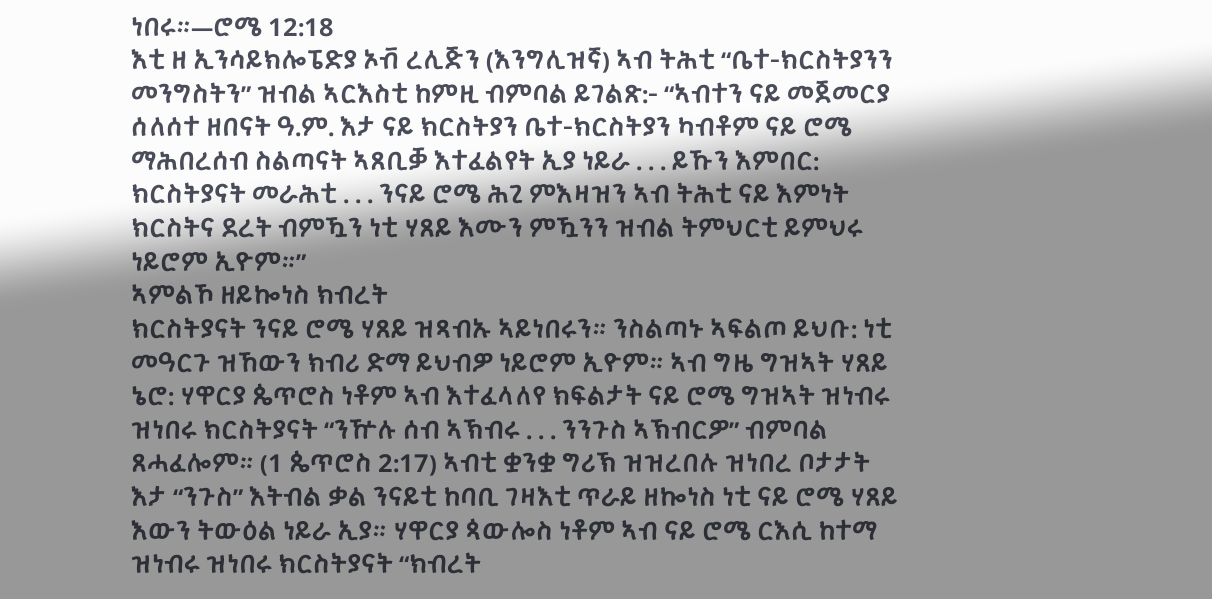ነበሩ።—ሮሜ 12:18
እቲ ዘ ኢንሳይክሎፔድያ ኦቭ ረሊጅን (እንግሊዝኛ) ኣብ ትሕቲ “ቤተ-ክርስትያንን መንግስትን” ዝብል ኣርእስቲ ከምዚ ብምባል ይገልጽ:- “ኣብተን ናይ መጀመርያ ሰለሰተ ዘበናት ዓ.ም. እታ ናይ ክርስትያን ቤተ-ክርስትያን ካብቶም ናይ ሮሜ ማሕበረሰብ ስልጣናት ኣጸቢቓ እተፈልየት ኢያ ነይራ . . . ይኹን እምበር: ክርስትያናት መራሕቲ . . . ንናይ ሮሜ ሕጊ ምእዛዝን ኣብ ትሕቲ ናይ እምነት ክርስትና ደረት ብምዃን ነቲ ሃጸይ እሙን ምዃንን ዝብል ትምህርቲ ይምህሩ ነይሮም ኢዮም።”
ኣምልኾ ዘይኰነስ ክብረት
ክርስትያናት ንናይ ሮሜ ሃጸይ ዝጻብኡ ኣይነበሩን። ንስልጣኑ ኣፍልጦ ይህቡ: ነቲ መዓርጉ ዝኸውን ክብሪ ድማ ይህብዎ ነይሮም ኢዮም። ኣብ ግዜ ግዝኣት ሃጸይ ኔሮ: ሃዋርያ ጴጥሮስ ነቶም ኣብ እተፈላለየ ክፍልታት ናይ ሮሜ ግዝኣት ዝነብሩ ዝነበሩ ክርስትያናት “ንዅሉ ሰብ ኣኽብሩ . . . ንንጉስ ኣኽብርዎ” ብምባል ጸሓፈሎም። (1 ጴጥሮስ 2:17) ኣብቲ ቋንቋ ግሪኽ ዝዝረበሉ ዝነበረ ቦታታት እታ “ንጉስ” እትብል ቃል ንናይቲ ከባቢ ገዛእቲ ጥራይ ዘኰነስ ነቲ ናይ ሮሜ ሃጸይ እውን ትውዕል ነይራ ኢያ። ሃዋርያ ጳውሎስ ነቶም ኣብ ናይ ሮሜ ርእሲ ከተማ ዝነብሩ ዝነበሩ ክርስትያናት “ክብረት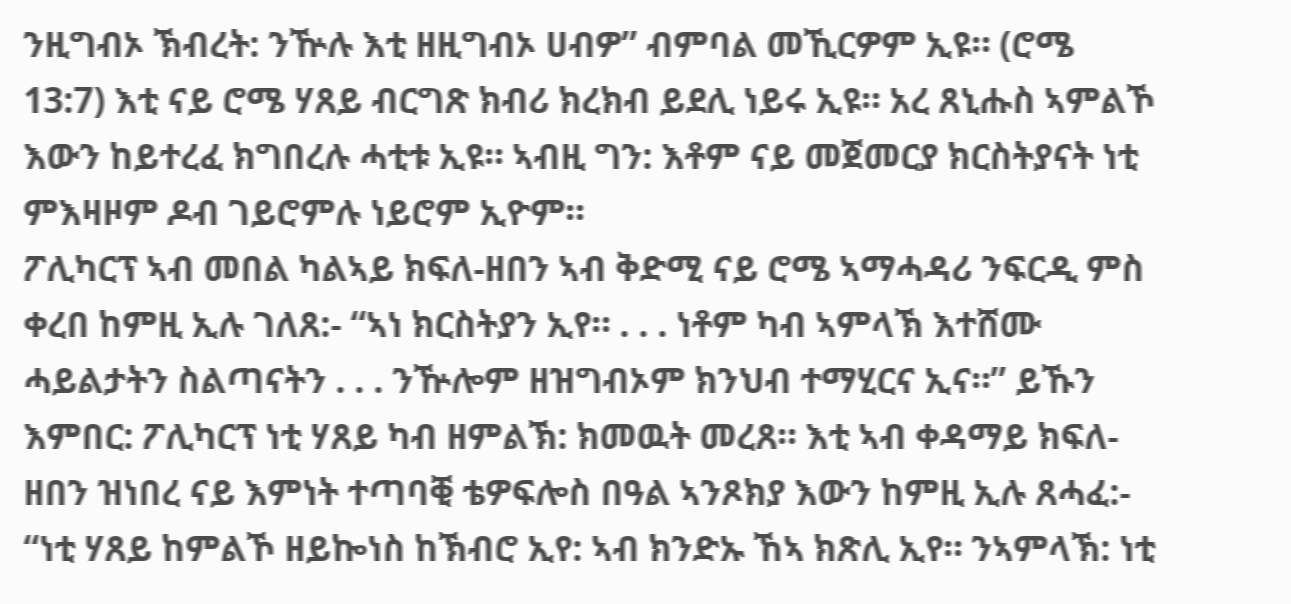ንዚግብኦ ኽብረት: ንዅሉ እቲ ዘዚግብኦ ሀብዎ” ብምባል መኺርዎም ኢዩ። (ሮሜ 13:7) እቲ ናይ ሮሜ ሃጸይ ብርግጽ ክብሪ ክረክብ ይደሊ ነይሩ ኢዩ። አረ ጸኒሑስ ኣምልኾ እውን ከይተረፈ ክግበረሉ ሓቲቱ ኢዩ። ኣብዚ ግን: እቶም ናይ መጀመርያ ክርስትያናት ነቲ ምእዛዞም ዶብ ገይሮምሉ ነይሮም ኢዮም።
ፖሊካርፕ ኣብ መበል ካልኣይ ክፍለ-ዘበን ኣብ ቅድሚ ናይ ሮሜ ኣማሓዳሪ ንፍርዲ ምስ ቀረበ ከምዚ ኢሉ ገለጸ:- “ኣነ ክርስትያን ኢየ። . . . ነቶም ካብ ኣምላኽ እተሸሙ ሓይልታትን ስልጣናትን . . . ንዅሎም ዘዝግብኦም ክንህብ ተማሂርና ኢና።” ይኹን እምበር: ፖሊካርፕ ነቲ ሃጸይ ካብ ዘምልኽ: ክመዉት መረጸ። እቲ ኣብ ቀዳማይ ክፍለ-ዘበን ዝነበረ ናይ እምነት ተጣባቒ ቴዎፍሎስ በዓል ኣንጾክያ እውን ከምዚ ኢሉ ጸሓፈ:- “ነቲ ሃጸይ ከምልኾ ዘይኰነስ ከኽብሮ ኢየ: ኣብ ክንድኡ ኸኣ ክጽሊ ኢየ። ንኣምላኽ: ነቲ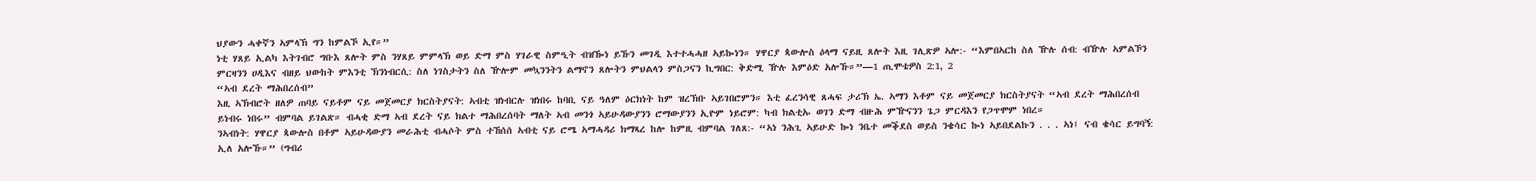ህያውን ሓቀኛን ኣምላኽ ግን ከምልኾ ኢየ።”
ነቲ ሃጸይ ኢልካ እትገብሮ ግቡእ ጸሎት ምስ ንሃጸይ ምምላኽ ወይ ድማ ምስ ሃገራዊ ስምዒት ብዝዀነ ይኹን መገዲ እተተሓሓዘ ኣይኰነን። ሃዋርያ ጳውሎስ ዕላማ ናይዚ ጸሎት እዚ ገሊጽዎ ኣሎ:- “እምበኣርከ ስለ ዅሉ ሰብ: ብዅሉ ኣምልኾን ምርዛንን ሀዲእና ብዘይ ህውከት ምእንቲ ኽንነብርሲ: ስለ ነገስታትን ስለ ዅሎም መኳንንትን ልማኖን ጸሎትን ምህልላን ምስጋናን ኪግበር: ቅድሚ ዅሉ እምዕድ አሎኹ።”—1 ጢሞቴዎስ 2:1, 2
“ኣብ ደረት ማሕበረሰብ”
እዚ ኣኽብሮት ዘለዎ ጠባይ ናይቶም ናይ መጀመርያ ክርስትያናት: ኣብቲ ዝነብርሉ ዝነበሩ ከባቢ ናይ ዓለም ዕርክነት ከም ዝረኽቡ ኣይገበሮምን። እቲ ፈረንሳዊ ጸሓፍ ታሪኽ ኤ. ኣማን እቶም ናይ መጀመርያ ክርስትያናት “ኣብ ደረት ማሕበረሰብ ይነብሩ ነበሩ” ብምባል ይገልጽ። ብሓቂ ድማ ኣብ ደረት ናይ ክልተ ማሕበረሰባት ማለት ኣብ መንጎ ኣይሁዳውያንን ሮማውያንን ኢዮም ነይሮም: ካብ ክልቲኡ ወገን ድማ ብዙሕ ምዅናንን ጌጋ ምርዳእን የጋጥሞም ነበረ።
ንኣብነት: ሃዋርያ ጳውሎስ በቶም ኣይሁዳውያን መራሕቲ ብሓሶት ምስ ተኸሰሰ ኣብቲ ናይ ሮሜ ኣማሓዳሪ ክማጻረ ከሎ ከምዚ ብምባል ገለጸ:- “ኣነ ንሕጊ ኣይሁድ ኰነ ንቤተ መቕደስ ወይስ ንቄሳር ኰነ ኣይበደልኩን . . . ኣነ፤ ናብ ቄሳር ይግባኝ: ኢለ አሎኹ።” (ግብሪ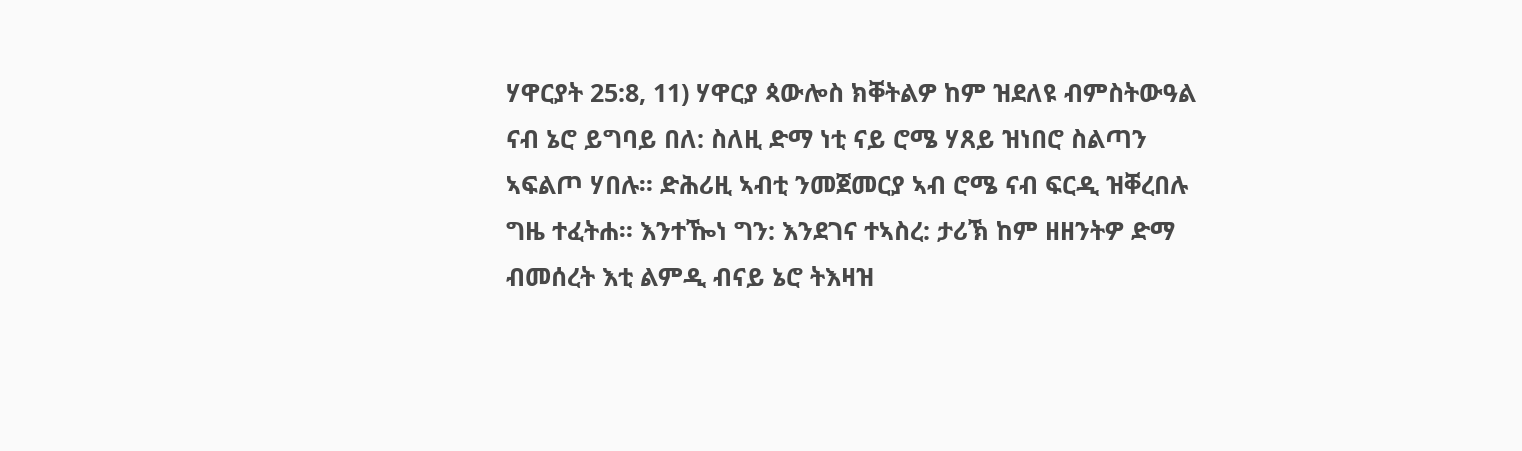ሃዋርያት 25:8, 11) ሃዋርያ ጳውሎስ ክቐትልዎ ከም ዝደለዩ ብምስትውዓል ናብ ኔሮ ይግባይ በለ: ስለዚ ድማ ነቲ ናይ ሮሜ ሃጸይ ዝነበሮ ስልጣን ኣፍልጦ ሃበሉ። ድሕሪዚ ኣብቲ ንመጀመርያ ኣብ ሮሜ ናብ ፍርዲ ዝቐረበሉ ግዜ ተፈትሐ። እንተዀነ ግን: እንደገና ተኣስረ: ታሪኽ ከም ዘዘንትዎ ድማ ብመሰረት እቲ ልምዲ ብናይ ኔሮ ትእዛዝ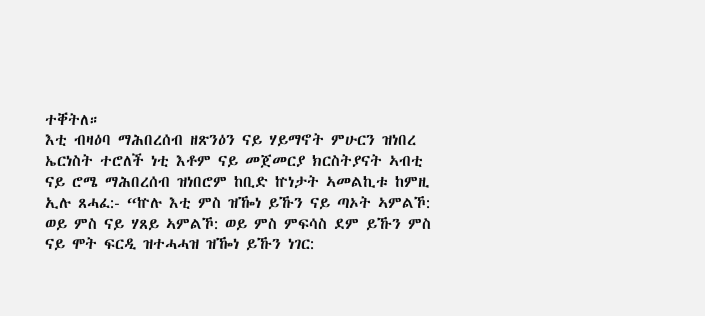ተቐትለ።
እቲ ብዛዕባ ማሕበረሰብ ዘጽንዕን ናይ ሃይማኖት ምሁርን ዝነበረ ኤርነስት ተሮለች ነቲ እቶም ናይ መጀመርያ ክርስትያናት ኣብቲ ናይ ሮሜ ማሕበረሰብ ዝነበሮም ከቢድ ኵነታት ኣመልኪቱ ከምዚ ኢሉ ጸሓፈ:- “ኵሉ እቲ ምስ ዝዀነ ይኹን ናይ ጣኦት ኣምልኾ: ወይ ምስ ናይ ሃጸይ ኣምልኾ: ወይ ምስ ምፍሳስ ደም ይኹን ምስ ናይ ሞት ፍርዲ ዝተሓሓዝ ዝዀነ ይኹን ነገር: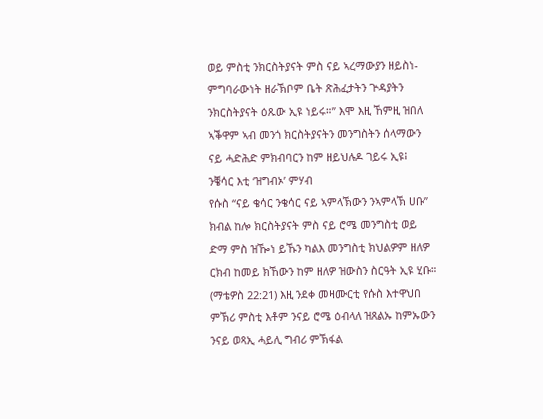ወይ ምስቲ ንክርስትያናት ምስ ናይ ኣረማውያን ዘይስነ-ምግባራውነት ዘራኽቦም ቤት ጽሕፈታትን ጕዳያትን ንክርስትያናት ዕጹው ኢዩ ነይሩ።” እሞ እዚ ኸምዚ ዝበለ ኣቕዋም ኣብ መንጎ ክርስትያናትን መንግስትን ሰላማውን ናይ ሓድሕድ ምክብባርን ከም ዘይህሉዶ ገይሩ ኢዩ፧
ንቔሳር እቲ ‘ዝግብኦ’ ምሃብ
የሱስ “ናይ ቄሳር ንቄሳር ናይ ኣምላኽውን ንኣምላኽ ሀቡ” ክብል ከሎ ክርስትያናት ምስ ናይ ሮሜ መንግስቲ ወይ ድማ ምስ ዝዀነ ይኹን ካልእ መንግስቲ ክህልዎም ዘለዎ ርክብ ከመይ ክኸውን ከም ዘለዎ ዝውስን ስርዓት ኢዩ ሂቡ። (ማቴዎስ 22:21) እዚ ንደቀ መዛሙርቲ የሱስ እተዋህበ ምኽሪ ምስቲ እቶም ንናይ ሮሜ ዕብላለ ዝጸልኡ ከምኡውን ንናይ ወጻኢ ሓይሊ ግብሪ ምኽፋል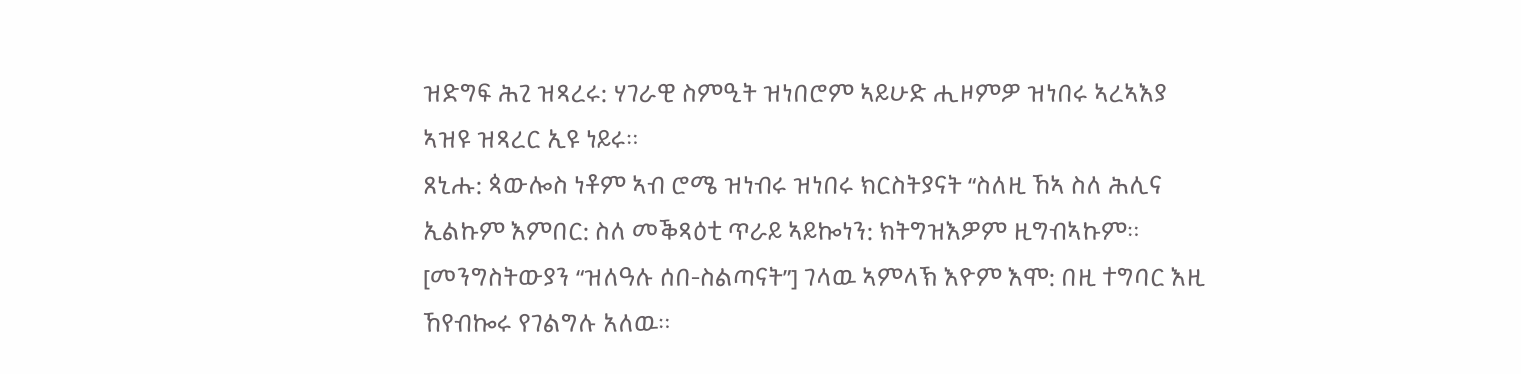ዝድግፍ ሕጊ ዝጻረሩ: ሃገራዊ ስምዒት ዝነበሮም ኣይሁድ ሒዞምዎ ዝነበሩ ኣረኣእያ ኣዝዩ ዝጻረር ኢዩ ነይሩ።
ጸኒሑ: ጳውሎስ ነቶም ኣብ ሮሜ ዝነብሩ ዝነበሩ ክርስትያናት “ስለዚ ኸኣ ስለ ሕሊና ኢልኩም እምበር: ስለ መቕጻዕቲ ጥራይ ኣይኰነን: ክትግዝእዎም ዚግብኣኩም። [መንግስትውያን “ዝለዓሉ ሰበ-ስልጣናት”] ገላዉ ኣምላኽ እዮም እሞ: በዚ ተግባር እዚ ኸየብኰሩ የገልግሉ አለዉ።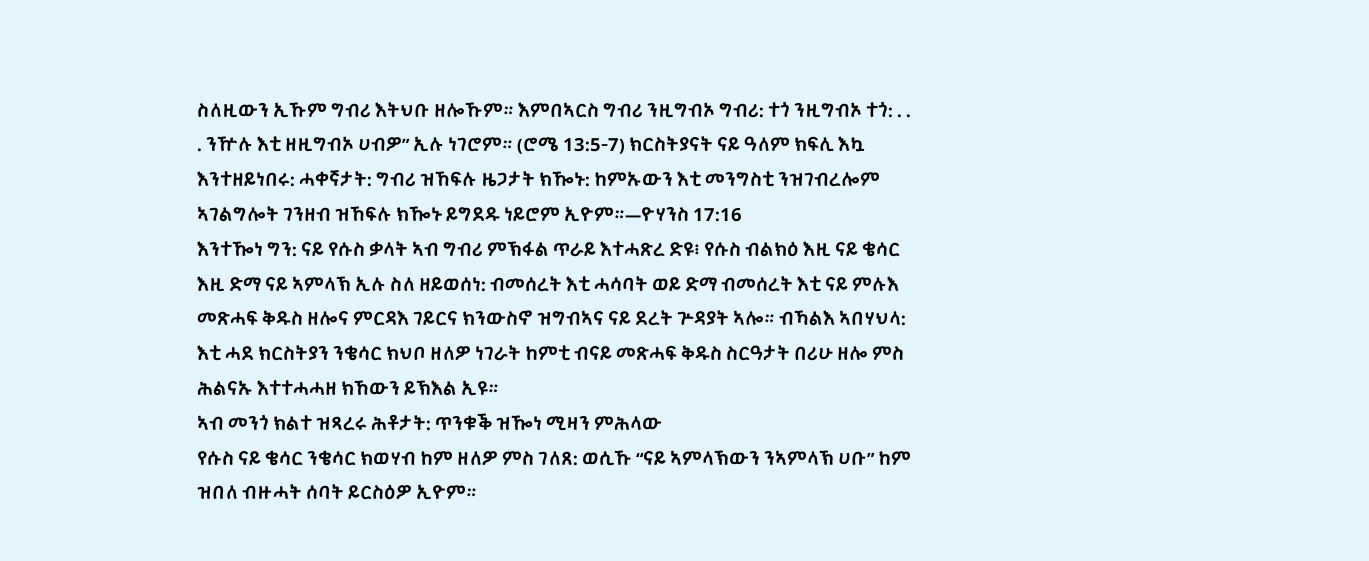ስለዚውን ኢኹም ግብሪ እትህቡ ዘሎኹም። እምበኣርስ ግብሪ ንዚግብኦ ግብሪ: ተጎ ንዚግብኦ ተጎ: . . . ንዅሉ እቲ ዘዚግብኦ ሀብዎ” ኢሉ ነገሮም። (ሮሜ 13:5-7) ክርስትያናት ናይ ዓለም ክፍሊ እኳ እንተዘይነበሩ: ሓቀኛታት: ግብሪ ዝኸፍሉ ዜጋታት ክዀኑ: ከምኡውን እቲ መንግስቲ ንዝገብረሎም ኣገልግሎት ገንዘብ ዝኸፍሉ ክዀኑ ይግደዱ ነይሮም ኢዮም።—ዮሃንስ 17:16
እንተዀነ ግን: ናይ የሱስ ቃላት ኣብ ግብሪ ምኽፋል ጥራይ እተሓጽረ ድዩ፧ የሱስ ብልክዕ እዚ ናይ ቄሳር እዚ ድማ ናይ ኣምላኽ ኢሉ ስለ ዘይወሰነ: ብመሰረት እቲ ሓሳባት ወይ ድማ ብመሰረት እቲ ናይ ምሉእ መጽሓፍ ቅዱስ ዘሎና ምርዳእ ገይርና ክንውስኖ ዝግብኣና ናይ ደረት ጕዳያት ኣሎ። ብኻልእ ኣበሃህላ: እቲ ሓደ ክርስትያን ንቄሳር ክህቦ ዘለዎ ነገራት ከምቲ ብናይ መጽሓፍ ቅዱስ ስርዓታት በሪሁ ዘሎ ምስ ሕልናኡ እተተሓሓዘ ክኸውን ይኽእል ኢዩ።
ኣብ መንጎ ክልተ ዝጻረሩ ሕቶታት: ጥንቁቕ ዝዀነ ሚዛን ምሕላው
የሱስ ናይ ቄሳር ንቄሳር ክወሃብ ከም ዘለዎ ምስ ገለጸ: ወሲኹ “ናይ ኣምላኽውን ንኣምላኽ ሀቡ” ከም ዝበለ ብዙሓት ሰባት ይርስዕዎ ኢዮም።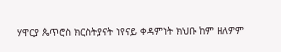ሃዋርያ ጴጥሮስ ክርስትያናት ነየናይ ቀዳምነት ክህቡ ከም ዘለዎም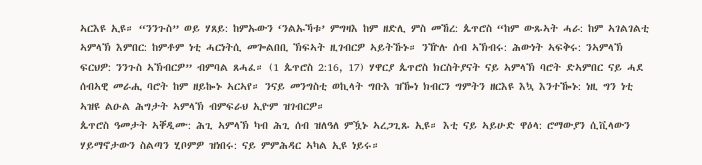ኣርእዩ ኢዩ። “ንንጉስ” ወይ ሃጸይ: ከምኡውን ‘ንልኡኻቱ’ ምግዛእ ከም ዘድሊ ምስ መኸረ: ጴጥሮስ “ከም ውጹኣት ሓራ: ከም ኣገልገልቲ ኣምላኽ እምበር: ከምቶም ነቲ ሓርነትሲ መጐልበቢ ኽፍኣት ዚገብርዎ ኣይትኹኑ። ንዅሉ ሰብ ኣኽብሩ: ሕውነት ኣፍቅሩ: ንኣምላኽ ፍርህዎ: ንንጉስ ኣኽብርዎ” ብምባል ጸሓፈ። (1 ጴጥሮስ 2:16, 17) ሃዋርያ ጴጥሮስ ክርስትያናት ናይ ኣምላኽ ባሮት ድኣምበር ናይ ሓደ ሰብኣዊ መራሒ ባሮት ከም ዘይኰኑ ኣርኣየ። ንናይ መንግስቲ ወኪላት ግቡእ ዝዀነ ክብርን ግምትን ዘርእዩ እኳ እንተዀኑ: ነዚ ግን ነቲ ኣዝዩ ልዑል ሕግታት ኣምላኽ ብምፍራህ ኢዮም ዝገብርዎ።
ጴጥሮስ ዓመታት ኣቐዲሙ: ሕጊ ኣምላኽ ካብ ሕጊ ሰብ ዝለዓለ ምዃኑ ኣረጋጊጹ ኢዩ። እቲ ናይ ኣይሁድ ዋዕላ: ሮማውያን ሲቪላውን ሃይማኖታውን ስልጣን ሂቦምዎ ዝነበሩ: ናይ ምምሕዳር ኣካል ኢዩ ነይሩ።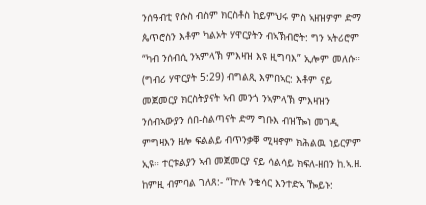ንሰዓብቲ የሱስ ብስም ክርስቶስ ከይምህሩ ምስ ኣዘዝዎም ድማ ጴጥሮስን እቶም ካልኦት ሃዋርያትን ብኣኽብሮት: ግን ኣትሪሮም “ካብ ንሰብሲ ንኣምላኽ ምእዛዝ እዩ ዚግባእ” ኢሎም መለሱ። (ግብሪ ሃዋርያት 5:29) ብግልጺ እምበኣር: እቶም ናይ መጀመርያ ክርስትያናት ኣብ መንጎ ንኣምላኽ ምእዛዝን ንሰብኣውያን ሰበ-ስልጣናት ድማ ግቡእ ብዝዀነ መገዲ ምግዛእን ዘሎ ፍልልይ ብጥንቃቐ ሚዛኖም ክሕልዉ ነይርዎም ኢዩ። ተርቱልያን ኣብ መጀመርያ ናይ ሳልሳይ ክፍለ-ዘበን ከ.ኣ.ዘ. ከምዚ ብምባል ገለጸ:- “ኵሉ ንቄሳር እንተድኣ ዀይኑ: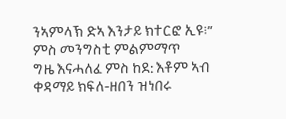ንኣምላኽ ድኣ እንታይ ክተርፎ ኢዩ፧”
ምስ መንግስቲ ምልምማጥ
ግዜ እናሓለፈ ምስ ከደ: እቶም ኣብ ቀዳማይ ክፍለ-ዘበን ዝነበሩ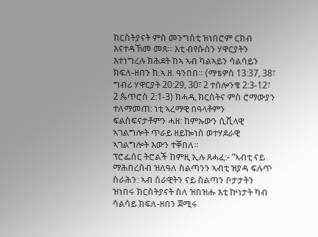ክርስትያናት ምስ መንግስቲ ዝነበሮም ርክብ እናተዳኸመ መጸ። እቲ ብየሱስን ሃዋርያትን እተነግረሉ ክሕደት ከኣ ኣብ ካልኣይን ሳልሳይን ክፍለ-ዘበን ከ.ኣ.ዘ. ዓንበበ። (ማቴዎስ 13:37, 38፣ ግብሪ ሃዋርያት 20:29, 30፣ 2 ተሰሎንቄ 2:3-12፣ 2 ጴጥሮስ 2:1-3) ክሓዲ ክርስትና ምስ ሮማውያን ተለማመጠ: ነቲ ኣረማዊ በዓላቶምን ፍልስፍናታቶምን ሓዘ: ከምኡውን ሲቪላዊ ኣገልግሎት ጥራይ ዘይኰነስ ወተሃደራዊ ኣገልግሎት እውን ተቐበለ።
ፕሮፌሰር ትሮልች ከምዚ ኢሉ ጸሓፈ:- “ኣብቲ ናይ ማሕበረሰብ ዝለዓለ ስልጣንን ኣብቲ ዝያዳ ፍሉጥ ስራሕን: ኣብ ሰራዊትን ናይ ስልጣን ቦታታትን ዝነበሩ ክርስትያናት ስለ ዝበዝሑ እቲ ኵነታት ካብ ሳልሳይ ክፍለ-ዘበን ጀሚሩ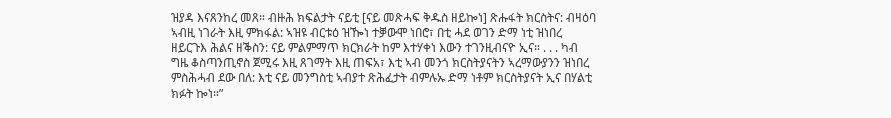ዝያዳ እናጸንከረ መጸ። ብዙሕ ክፍልታት ናይቲ [ናይ መጽሓፍ ቅዱስ ዘይኰነ] ጽሑፋት ክርስትና: ብዛዕባ ኣብዚ ነገራት እዚ ምክፋል: ኣዝዩ ብርቱዕ ዝዀነ ተቓውሞ ነበሮ፣ በቲ ሓደ ወገን ድማ ነቲ ዝነበረ ዘይርጉእ ሕልና ዘቕስን: ናይ ምልምማጥ ክርክራት ከም እተሃቀነ እውን ተገንዚብናዮ ኢና። . . . ካብ ግዜ ቆስጣንጢኖስ ጀሚሩ እዚ ጸገማት እዚ ጠፍአ፣ እቲ ኣብ መንጎ ክርስትያናትን ኣረማውያንን ዝነበረ ምስሕሓብ ደው በለ: እቲ ናይ መንግስቲ ኣብያተ ጽሕፈታት ብምሉኡ ድማ ነቶም ክርስትያናት ኢና በሃልቲ ክፉት ኰነ።”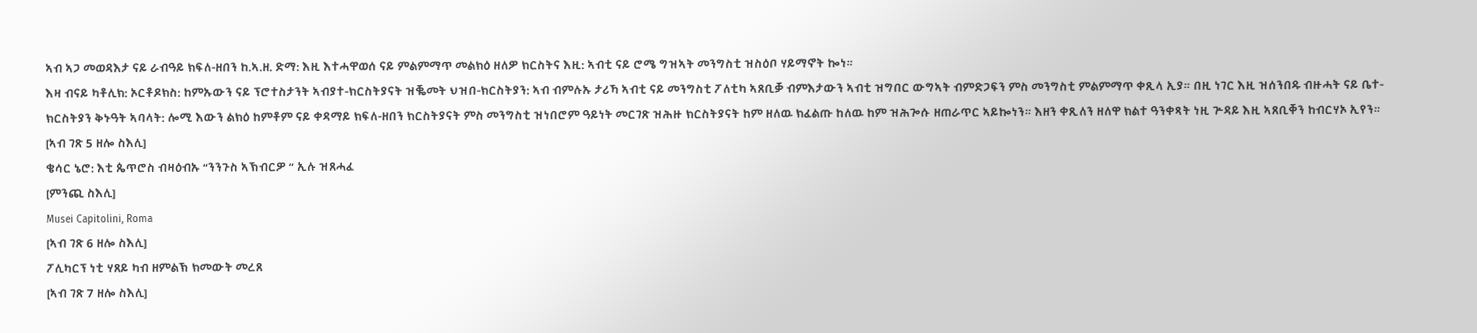ኣብ ኣጋ መወዳእታ ናይ ራብዓይ ክፍለ-ዘበን ከ.ኣ.ዘ. ድማ: እዚ እተሓዋወሰ ናይ ምልምማጥ መልክዕ ዘለዎ ክርስትና እዚ: ኣብቲ ናይ ሮሜ ግዝኣት መንግስቲ ዝስዕቦ ሃይማኖት ኰነ።
እዛ ብናይ ካቶሊክ: ኦርቶዶክስ: ከምኡውን ናይ ፕሮተስታንት ኣብያተ-ክርስትያናት ዝቘመት ህዝበ-ክርስትያን: ኣብ ብምሉኡ ታሪኻ ኣብቲ ናይ መንግስቲ ፖለቲካ ኣጸቢቓ ብምእታውን ኣብቲ ዝግበር ውግኣት ብምድጋፍን ምስ መንግስቲ ምልምማጥ ቀጺላ ኢያ። በዚ ነገር እዚ ዝሰንበዱ ብዙሓት ናይ ቤተ-ክርስትያን ቅኑዓት ኣባላት: ሎሚ እውን ልክዕ ከምቶም ናይ ቀዳማይ ክፍለ-ዘበን ክርስትያናት ምስ መንግስቲ ዝነበሮም ዓይነት መርገጽ ዝሕዙ ክርስትያናት ከም ዘለዉ ክፈልጡ ከለዉ ከም ዝሕጐሱ ዘጠራጥር ኣይኰነን። እዘን ቀጺለን ዘለዋ ክልተ ዓንቀጻት ነዚ ጕዳይ እዚ ኣጸቢቐን ከብርሃኦ ኢየን።
[ኣብ ገጽ 5 ዘሎ ስእሊ]
ቄሳር ኔሮ: እቲ ጴጥሮስ ብዛዕብኡ “ንንጉስ ኣኽብርዎ ” ኢሉ ዝጸሓፈ
[ምንጪ ስእሊ]
Musei Capitolini, Roma
[ኣብ ገጽ 6 ዘሎ ስእሊ]
ፖሊካርፕ ነቲ ሃጸይ ካብ ዘምልኽ ክመውት መረጸ
[ኣብ ገጽ 7 ዘሎ ስእሊ]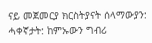ናይ መጀመርያ ክርስትያናት ሰላማውያን: ሓቀኛታት: ከምኡውን ግብሪ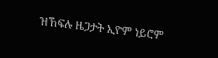ዝኸፍሉ ዜጋታት ኢዮም ነይሮም